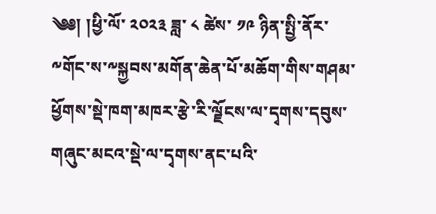༄༅། །ཕྱི་ལོ་ ༢༠༢༣ ཟླ་ ༨ ཚེས་ ༡༩ ཉིན་སྤྱི་ནོར་༸གོང་ས་༸སྐྱབས་མགོན་ཆེན་པོ་མཆོག་གིས་གཤམ་ཕྱོགས་སྡེ་ཁག་མཁར་རྩེ་རི་ལྗོངས་ལ་དྭགས་དབུས་གཞུང་མངའ་སྡེ་ལ་དྭགས་ནང་པའི་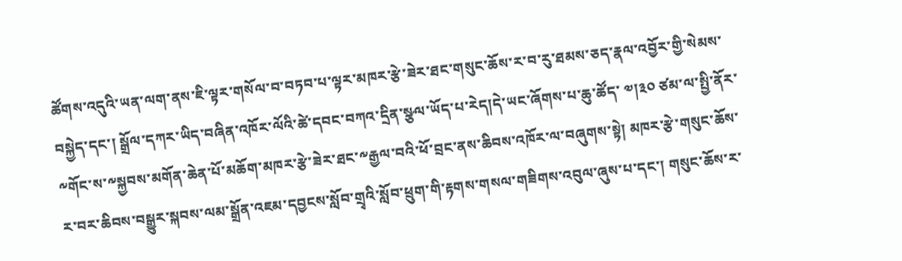ཚོགས་འདུའི་ཡན་ལག་ནས་ཇི་ལྟར་གསོལ་བ་བཏབ་པ་ལྟར་མཁར་རྩེ་ཟེར་ཐང་གསུང་ཆོས་ར་བ་རུ་ཐམས་ཅད་རྣལ་འབྱོར་གྱི་སེམས་བསྐྱེད་དང་། སྒྲོལ་དཀར་ཡིད་བཞིན་འཁོར་ལོའི་ཚེ་དབང་བཀའ་དྲིན་སྩལ་ཡོད་པ་རེད།དེ་ཡང་ཞོགས་པ་ཆུ་ཚོད་ ༧།༣༠ ཙམ་ལ་སྤྱི་ནོར་༸གོང་ས་༸སྐྱབས་མགོན་ཆེན་པོ་མཆོག་མཁར་རྩེ་ཟེར་ཐང་༸རྒྱལ་བའི་ཕོ་བྲང་ནས་ཆིབས་འཁོར་ལ་བཞུགས་སྟེ། མཁར་རྩེ་གསུང་ཆོས་ར་བར་ཆིབས་བསྒྱུར་སྐབས་ལམ་སྒྲོན་འཇམ་དབྱངས་སློབ་གྲྭའི་སློབ་ཕྲུག་གི་རྟགས་གསལ་གཟིགས་འབུལ་ཞུས་པ་དང་། གསུང་ཆོས་ར་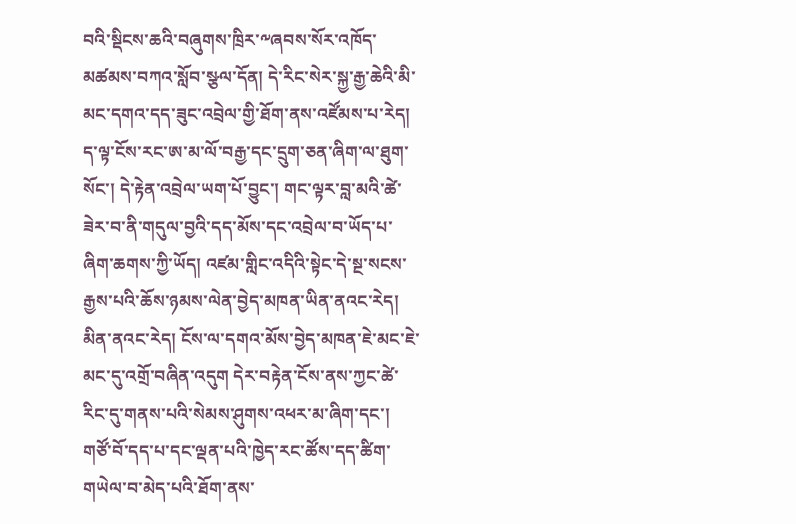བའི་སྡིངས་ཆའི་བཞུགས་ཁྲིར་༸ཞབས་སོར་འཁོད་མཚམས་བཀའ་སློབ་སྩལ་དོན། དེ་རིང་སེར་སྐྱ་རྒྱ་ཆེའི་མི་མང་དགའ་དད་ཟུང་འབྲེལ་གྱི་ཐོག་ནས་འཛོམས་པ་རེད། ད་ལྟ་ངོས་རང་ཨ་མ་ལོ་བརྒྱ་དང་དྲུག་ཅན་ཞིག་ལ་ཐུག་སོང་། དེ་རྟེན་འབྲེལ་ཡག་པོ་བྱུང་། གང་ལྟར་བླ་མའི་ཚེ་ཟེར་བ་ནི་གདུལ་བྱའི་དད་མོས་དང་འབྲེལ་བ་ཡོད་པ་ཞིག་ཆགས་ཀྱི་ཡོད། འཛམ་གླིང་འདིའི་སྟེང་དེ་སྔ་སངས་རྒྱས་པའི་ཆོས་ཉམས་ལེན་བྱེད་མཁན་ཡིན་ནའང་རེད། མིན་ནའང་རེད། ངོས་ལ་དགའ་མོས་བྱེད་མཁན་ཇེ་མང་ཇེ་མང་དུ་འགྲོ་བཞིན་འདུག དེར་བརྟེན་ངོས་ནས་ཀྱང་ཚེ་རིང་དུ་གནས་པའི་སེམས་ཤུགས་འཕར་མ་ཞིག་དང་། གཙོ་བོ་དད་པ་དང་ལྡན་པའི་ཁྱེད་རང་ཚོས་དད་ཚིག་གཡེལ་བ་མེད་པའི་ཐོག་ནས་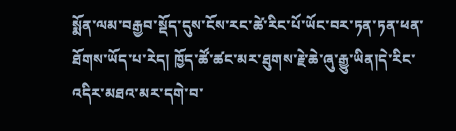སྨོན་ལམ་བརྒྱབ་སྡོད་དུས་ངོས་རང་ཚེ་རིང་པོ་ཡོང་བར་ཏན་ཏན་ཕན་ཐོགས་ཡོད་པ་རེད། ཁྱོད་ཚོ་ཚང་མར་ཐུགས་རྗེ་ཆེ་ཞུ་རྒྱུ་ཡིན།དེ་རིང་འདིར་མཐའ་མར་དགེ་བ་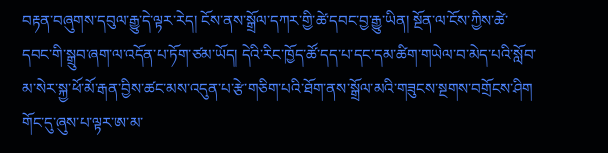བརྟན་བཞུགས་དབུལ་རྒྱུ་དེ་ལྟར་རེད། ངོས་ནས་སྒྲོལ་དཀར་གྱི་ཚེ་དབང་བྱ་རྒྱུ་ཡིན། སྔོན་ལ་ངོས་ཀྱིས་ཚེ་དབང་གི་སྒྲུབ་ཞག་ལ་འདོན་པ་ཏོག་ཙམ་ཡོད། དེའི་རིང་ཁྱོད་ཚོ་དད་པ་དང་དམ་ཚིག་གཡེལ་བ་མེད་པའི་སློབ་མ་སེར་སྐྱ་ཕོ་མོ་རྒན་བྱིས་ཚང་མས་འདུན་པ་རྩེ་གཅིག་པའི་ཐོག་ནས་སྒྲོལ་མའི་གཟུངས་སྔགས་བགྲོངས་ཤིག གོང་དུ་ཞུས་པ་ལྟར་ཨ་མ་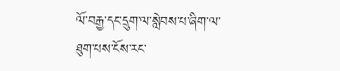ལོ་བརྒྱ་དང་དྲུག་ལ་སླེབས་པ་ཞིག་ལ་ཐུག་པས་ངོས་རང་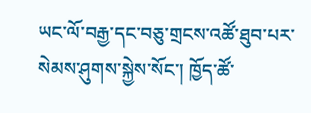ཡང་ལོ་བརྒྱ་དང་བཅུ་གྲངས་འཚོ་ཐུབ་པར་སེམས་ཤུགས་སྐྱེས་སོང་། ཁྱོད་ཚོ་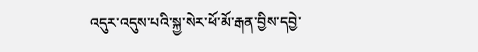འདུར་འདུས་པའི་སྐྱ་སེར་ཕོ་མོ་རྒན་བྱིས་དབྱེ་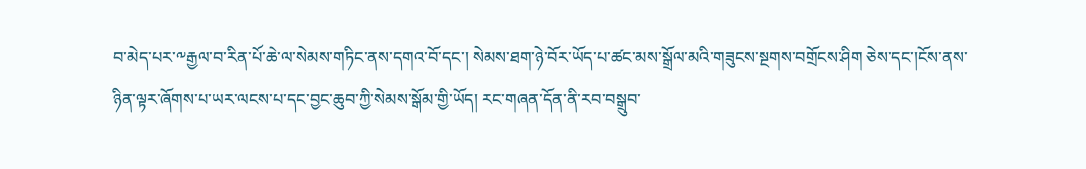བ་མེད་པར་༸རྒྱལ་བ་རིན་པོ་ཆེ་ལ་སེམས་གཏིང་ནས་དགའ་བོ་དང་། སེམས་ཐག་ཉེ་བོར་ཡོད་པ་ཚང་མས་སྒྲོལ་མའི་གཟུངས་སྔགས་བགྲོངས་ཤིག ཅེས་དང་།ངོས་ནས་ཉིན་ལྟར་ཞོགས་པ་ཡར་ལངས་པ་དང་བྱང་ཆུབ་ཀྱི་སེམས་སྒོམ་གྱི་ཡོད། རང་གཞན་དོན་ནི་རབ་བསྒྲུབ་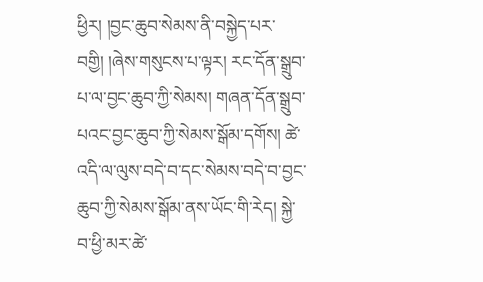ཕྱིར། །བྱང་ཆུབ་སེམས་ནི་བསྐྱེད་པར་བགྱི། །ཞེས་གསུངས་པ་ལྟར། རང་དོན་སྒྲུབ་པ་ལ་བྱང་ཆུབ་ཀྱི་སེམས། གཞན་དོན་སྒྲུབ་པའང་བྱང་ཆུབ་ཀྱི་སེམས་སྒོམ་དགོས། ཚེ་འདི་ལ་ལུས་བདེ་བ་དང་སེམས་བདེ་བ་བྱང་ཆུབ་ཀྱི་སེམས་སྒོམ་ནས་ཡོང་གི་རེད། སྐྱེ་བ་ཕྱི་མར་ཚེ་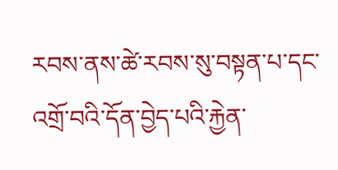རབས་ནས་ཚེ་རབས་སུ་བསྟན་པ་དང་འགྲོ་བའི་དོན་བྱེད་པའི་རྐྱེན་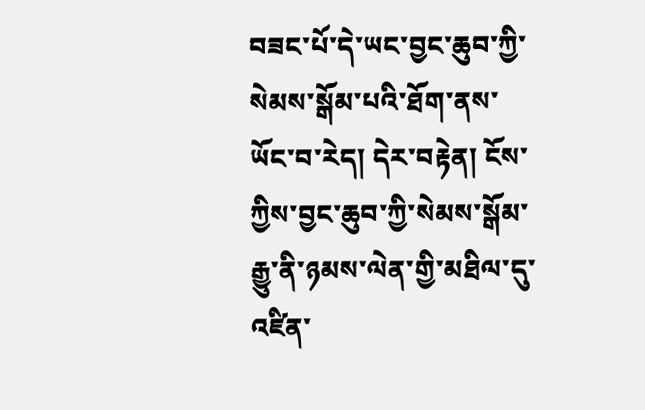བཟང་པོ་དེ་ཡང་བྱང་ཆུབ་ཀྱི་སེམས་སྒོམ་པའི་ཐོག་ནས་ཡོང་བ་རེད། དེར་བརྟེན། ངོས་ཀྱིས་བྱང་ཆུབ་ཀྱི་སེམས་སྒོམ་རྒྱུ་ནི་ཉམས་ལེན་གྱི་མཐིལ་དུ་འཛིན་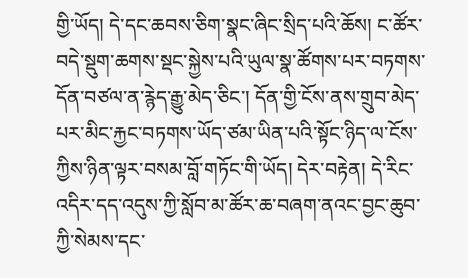གྱི་ཡོད། དེ་དང་ཆབས་ཅིག་སྣང་ཞིང་སྲིད་པའི་ཆོས། ང་ཚོར་བདེ་སྡུག་ཆགས་སྡང་སྐྱེས་པའི་ཡུལ་སྣ་ཚོགས་པར་བཏགས་དོན་བཙལ་ན་རྙེད་རྒྱུ་མེད་ཅིང་། དོན་གྱི་ངོས་ནས་གྲུབ་མེད་པར་མིང་རྐྱང་བཏགས་ཡོད་ཙམ་ཡིན་པའི་སྟོང་ཉིད་ལ་ངོས་ཀྱིས་ཉིན་ལྟར་བསམ་བློ་གཏོང་གི་ཡོད། དེར་བརྟེན། དེ་རིང་འདིར་དད་འདུས་ཀྱི་སློབ་མ་ཚོར་ཆ་བཞག་ནའང་བྱང་ཆུབ་ཀྱི་སེམས་དང་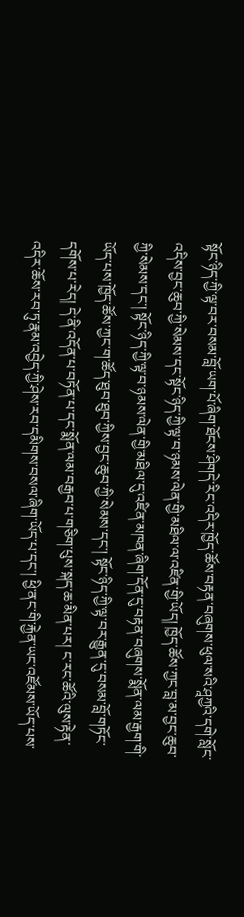སྟོང་ཉིད་ཀྱི་ལྟ་བར་བསམ་བློ་ཡག་པོ་ཞིག་ཐོངས་ཤིགདེ་རིང་འདིར་ཁྱོད་ཚོས་བརྟན་བཞུགས་ཕུལ་སའི་ཤཱཀྱའི་དགེ་སློང་འདིས་བྱང་ཆུབ་ཀྱི་སེམས་དང་སྟོང་ཉིད་ཀྱི་ལྟ་བ་ཉམས་ལེན་གྱི་མཐིལ་ལ་འཛིན་གྱི་ཡོད། ཁྱོད་ཚོས་ཀྱང་བླ་མ་བྱང་ཆུབ་ཀྱི་སེམས་དང་། སྟོང་ཉིད་ཀྱི་ལྟ་བ་ཉམས་ལེན་གྱི་མཐིལ་དུ་འཛིན་མཁན་ཞིག་དོན་དུ་བརྟན་བཞུགས་སྨོན་ལམ་རྒྱག་གི་ཡོད་པས་ཁྱོད་ཚོས་ཀྱང་ག་ཚོད་ཐུབ་ཐུབ་ཀྱིས་བྱང་ཆུབ་ཀྱི་སེམས་དང་། སྟོང་ཉིད་ཀྱི་ལྟ་བར་རྒྱུན་དུ་བསམ་བློ་གཏོང་དགོས་པ་རེད། དེ་ནི་འདོན་པ་བཏོན་པ་དང་སྨོན་ལམ་བརྒྱབ་པ་གཅིག་པུས་སྐད་ཆ་མིན་པར། ང་རང་ཚོའི་ལུས་རྟེན་འདིར་ཆོས་རབ་ཏུ་རྣམ་འབྱེད་ཀྱི་ཤེས་རབ་དམིགས་བསལ་ཞིག་ཡོད་པ་དང་། ཕྱི་ནང་གི་རྐྱེན་ཡང་འཛོམས་ཡོད་པས་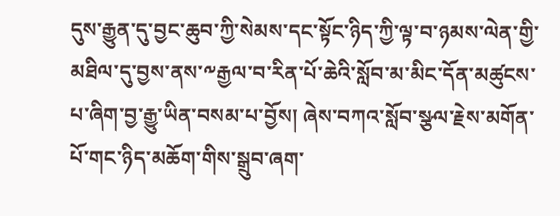དུས་རྒྱུན་དུ་བྱང་ཆུབ་ཀྱི་སེམས་དང་སྟོང་ཉིད་ཀྱི་ལྟ་བ་ཉམས་ལེན་གྱི་མཐིལ་དུ་བྱས་ནས་༸རྒྱལ་བ་རིན་པོ་ཆེའི་སློབ་མ་མིང་དོན་མཚུངས་པ་ཞིག་བྱ་རྒྱུ་ཡིན་བསམ་པ་བྱོས། ཞེས་བཀའ་སློབ་སྩལ་རྗེས་མགོན་པོ་གང་ཉིད་མཆོག་གིས་སྒྲུབ་ཞག་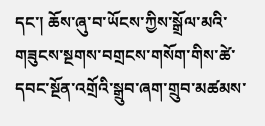དང་། ཆོས་ཞུ་བ་ཡོངས་ཀྱིས་སྒྲོལ་མའི་གཟུངས་སྔགས་བགྲངས་གསོག་གིས་ཚེ་དབང་སྔོན་འགྲོའི་སྒྲུབ་ཞག་གྲུབ་མཚམས་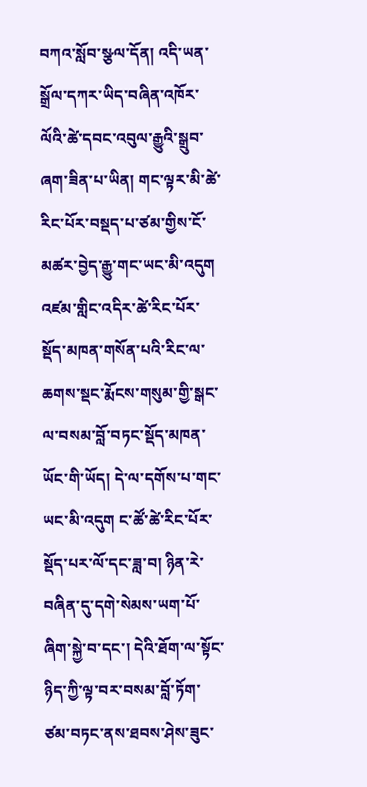བཀའ་སློབ་སྩལ་དོན། འདི་ཡན་སྒྲོལ་དཀར་ཡིད་བཞིན་འཁོར་ལོའི་ཚེ་དབང་འབུལ་རྒྱུའི་སྒྲུབ་ཞག་ཟིན་པ་ཡིན། གང་ལྟར་མི་ཚེ་རིང་པོར་བསྡད་པ་ཙམ་གྱིས་ངོ་མཚར་བྱེད་རྒྱུ་གང་ཡང་མི་འདུག འཛམ་གླིང་འདིར་ཚེ་རིང་པོར་སྡོད་མཁན་གསོན་པའི་རིང་ལ་ཆགས་སྡང་རྨོངས་གསུམ་གྱི་སྒང་ལ་བསམ་བློ་བཏང་སྡོད་མཁན་ཡོང་གི་ཡོད། དེ་ལ་དགོས་པ་གང་ཡང་མི་འདུག ང་ཚོ་ཚེ་རིང་པོར་སྡོད་པར་ལོ་དང་ཟླ་བ། ཉིན་རེ་བཞིན་དུ་དགེ་སེམས་ཡག་པོ་ཞིག་སྐྱེ་བ་དང་། དེའི་ཐོག་ལ་སྟོང་ཉིད་ཀྱི་ལྟ་བར་བསམ་བློ་ཏོག་ཙམ་བཏང་ནས་ཐབས་ཤེས་ཟུང་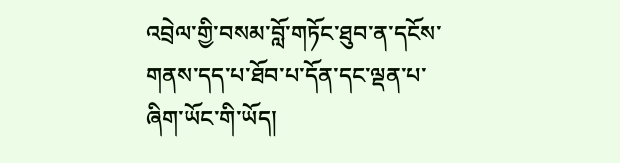འབྲེལ་གྱི་བསམ་བློ་གཏོང་ཐུབ་ན་དངོས་གནས་དད་པ་ཐོབ་པ་དོན་དང་ལྡན་པ་ཞིག་ཡོང་གི་ཡོད།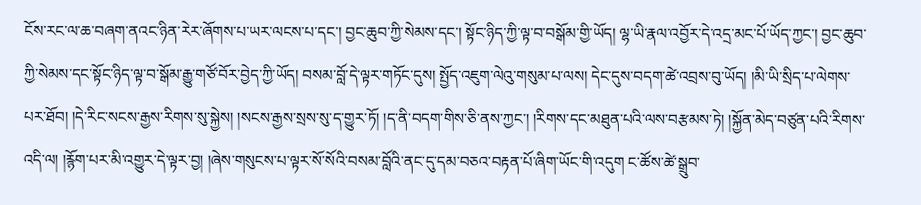ངོས་རང་ལ་ཆ་བཞག་ནའང་ཉིན་རེར་ཞོགས་པ་ཡར་ལངས་པ་དང་། བྱང་ཆུབ་ཀྱི་སེམས་དང་། སྟོང་ཉིད་ཀྱི་ལྟ་བ་བསྒོམ་གྱི་ཡོད། ལྷ་ཡི་རྣལ་འབྱོར་དེ་འདྲ་མང་པོ་ཡོད་ཀྱང་། བྱང་ཆུབ་ཀྱི་སེམས་དང་སྟོང་ཉིད་ལྟ་བ་སྒོམ་རྒྱུ་གཙོ་བོར་བྱེད་ཀྱི་ཡོད། བསམ་བློ་དེ་ལྟར་གཏོང་དུས། སྤྱོད་འཇུག་ལེའུ་གསུམ་པ་ལས། དེང་དུས་བདག་ཚེ་འབྲས་བུ་ཡོད། །མི་ཡི་སྲིད་པ་ལེགས་པར་ཐོབ། །དེ་རིང་སངས་རྒྱས་རིགས་སུ་སྐྱེས། །སངས་རྒྱས་སྲས་སུ་ད་གྱུར་ཏོ། །ད་ནི་བདག་གིས་ཅི་ནས་ཀྱང་། །རིགས་དང་མཐུན་པའི་ལས་བརྩམས་ཏེ། །སྐྱོན་མེད་བཙུན་པའི་རིགས་འདི་ལ། །རྙོག་པར་མི་འགྱུར་དེ་ལྟར་བྱ། །ཞེས་གསུངས་པ་ལྟར་སོ་སོའི་བསམ་བློའི་ནང་དུ་དམ་བཅའ་བརྟན་པོ་ཞིག་ཡོང་གི་འདུག ང་ཚོས་ཚེ་སྒྲུབ་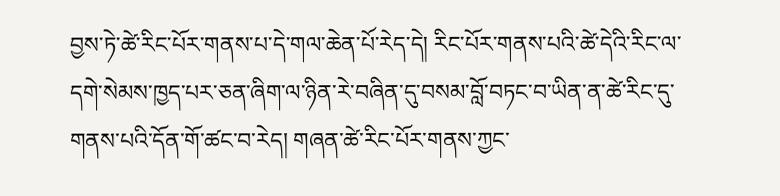བྱས་ཏེ་ཚེ་རིང་པོར་གནས་པ་དེ་གལ་ཆེན་པོ་རེད་དེ། རིང་པོར་གནས་པའི་ཚེ་དེའི་རིང་ལ་དགེ་སེམས་ཁྱད་པར་ཅན་ཞིག་ལ་ཉིན་རེ་བཞིན་དུ་བསམ་བློ་བཏང་བ་ཡིན་ན་ཚེ་རིང་དུ་གནས་པའི་དོན་གོ་ཚང་བ་རེད། གཞན་ཚེ་རིང་པོར་གནས་ཀྱང་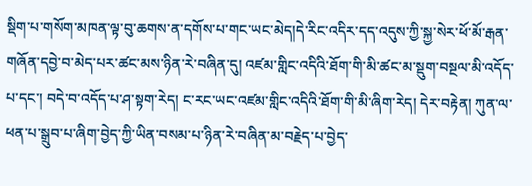སྡིག་པ་གསོག་མཁན་ལྟ་བུ་ཆགས་ན་དགོས་པ་གང་ཡང་མེད།དེ་རིང་འདིར་དད་འདུས་ཀྱི་སྐྱ་སེར་ཕོ་མོ་རྒན་གཞོན་དབྱེ་བ་མེད་པར་ཚང་མས་ཉིན་རེ་བཞིན་དུ། འཛམ་གླིང་འདིའི་ཐོག་གི་མི་ཚང་མ་སྡུག་བསྔལ་མི་འདོད་པ་དང་། བདེ་བ་འདོད་པ་ཤ་སྟག་རེད། ང་རང་ཡང་འཛམ་གླིང་འདིའི་ཐོག་གི་མི་ཞིག་རེད། དེར་བརྟེན། ཀུན་ལ་ཕན་པ་སྒྲུབ་པ་ཞིག་བྱེད་ཀྱི་ཡིན་བསམ་པ་ཉིན་རེ་བཞིན་མ་བརྗེད་པ་བྱེད་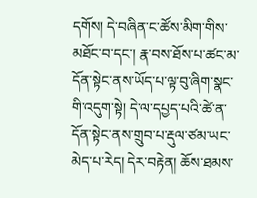དགོས། དེ་བཞིན་ང་ཚོས་མིག་གིས་མཐོང་བ་དང་། རྣ་བས་ཐོས་པ་ཚང་མ་དོན་སྟེང་ནས་ཡོད་པ་ལྟ་བུ་ཞིག་སྣང་གི་འདུག་སྟེ། དེ་ལ་དཔྱད་པའི་ཚེ་ན་དོན་སྟེང་ནས་གྲུབ་པ་རྡུལ་ཙམ་ཡང་མེད་པ་རེད། དེར་བརྟེན། ཆོས་ཐམས་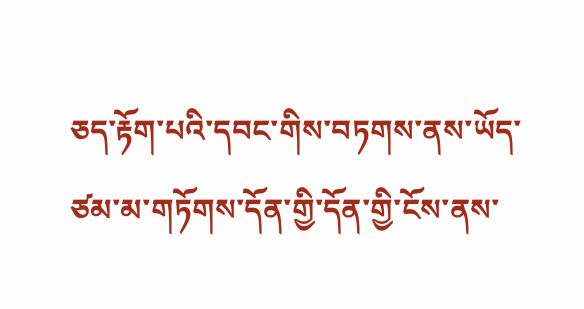ཅད་རྟོག་པའི་དབང་གིས་བཏགས་ནས་ཡོད་ཙམ་མ་གཏོགས་དོན་གྱི་དོན་གྱི་ངོས་ནས་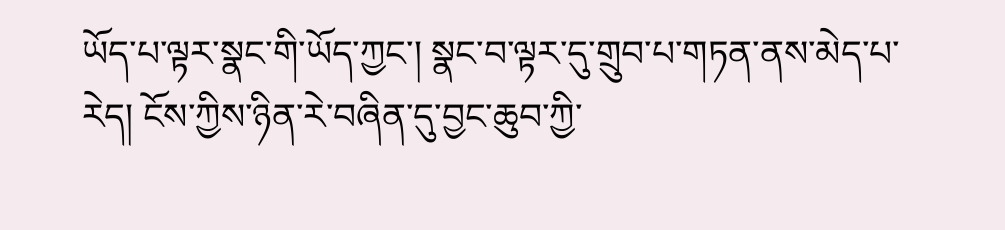ཡོད་པ་ལྟར་སྣང་གི་ཡོད་ཀྱང་། སྣང་བ་ལྟར་དུ་གྲུབ་པ་གཏན་ནས་མེད་པ་རེད། ངོས་ཀྱིས་ཉིན་རེ་བཞིན་དུ་བྱང་ཆུབ་ཀྱི་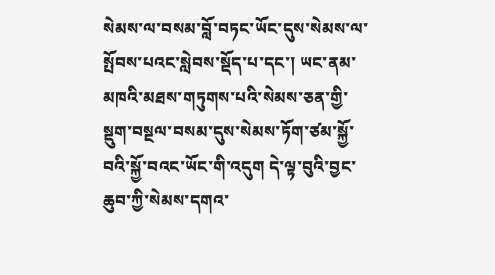སེམས་ལ་བསམ་བློ་བཏང་ཡོང་དུས་སེམས་ལ་སྤོབས་པའང་སླེབས་སྡོད་པ་དང་། ཡང་ནམ་མཁའི་མཐས་གཏུགས་པའི་སེམས་ཅན་གྱི་སྡུག་བསྔལ་བསམ་དུས་སེམས་ཏོག་ཙམ་སྐྱོ་བའི་སྐྱོ་བའང་ཡོང་གི་འདུག དེ་ལྟ་བུའི་བྱང་ཆུབ་ཀྱི་སེམས་དགའ་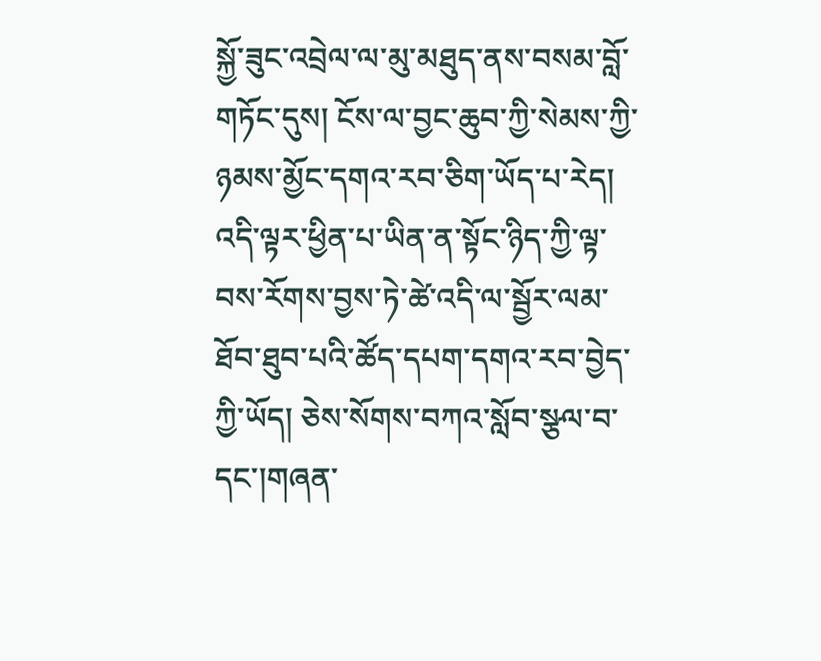སྐྱོ་ཟུང་འབྲེལ་ལ་མུ་མཐུད་ནས་བསམ་བློ་གཏོང་དུས། ངོས་ལ་བྱང་ཆུབ་ཀྱི་སེམས་ཀྱི་ཉམས་མྱོང་དགའ་རབ་ཅིག་ཡོད་པ་རེད། འདི་ལྟར་ཕྱིན་པ་ཡིན་ན་སྟོང་ཉིད་ཀྱི་ལྟ་བས་རོགས་བྱས་ཏེ་ཚེ་འདི་ལ་སྦྱོར་ལམ་ཐོབ་ཐུབ་པའི་ཚོད་དཔག་དགའ་རབ་བྱེད་ཀྱི་ཡོད། ཅེས་སོགས་བཀའ་སློབ་སྩལ་བ་དང་།གཞན་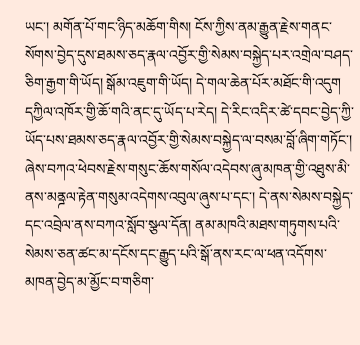ཡང་། མགོན་པོ་གང་ཉིད་མཆོག་གིས། ངོས་ཀྱིས་ནམ་རྒྱུན་རྗེས་གནང་སོགས་བྱེད་དུས་ཐམས་ཅད་རྣལ་འབྱོར་གྱི་སེམས་བསྐྱེད་པར་འགྲེལ་བཤད་ཅིག་རྒྱག་གི་ཡོད། སྒོམ་འཇུག་གི་ཡོད། དེ་གལ་ཆེན་པོར་མཐོང་གི་འདུག དཀྱིལ་འཁོར་གྱི་ཆོ་གའི་ནང་དུ་ཡོད་པ་རེད། དེ་རིང་འདིར་ཚེ་དབང་བྱེད་ཀྱི་ཡོད་པས་ཐམས་ཅད་རྣལ་འབྱོར་གྱི་སེམས་བསྐྱེད་ལ་བསམ་བློ་ཞིག་གཏོང་། ཞེས་བཀའ་ཕེབས་རྗེས་གསུང་ཆོས་གསོལ་འདེབས་ཞུ་མཁན་གྱི་འཐུས་མི་ནས་མནྜལ་རྟེན་གསུམ་འདེགས་འབུལ་ཞུས་པ་དང་། དེ་ནས་སེམས་བསྐྱེད་དང་འབྲེལ་ནས་བཀའ་སློབ་སྩལ་དོན། ནམ་མཁའི་མཐས་གཏུགས་པའི་སེམས་ཅན་ཚང་མ་དངོས་དང་རྒྱུད་པའི་སྒོ་ནས་རང་ལ་ཕན་འདོགས་མཁན་བྱེད་མ་མྱོང་བ་གཅིག་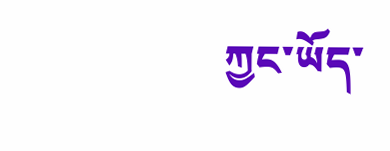ཀྱང་ཡོད་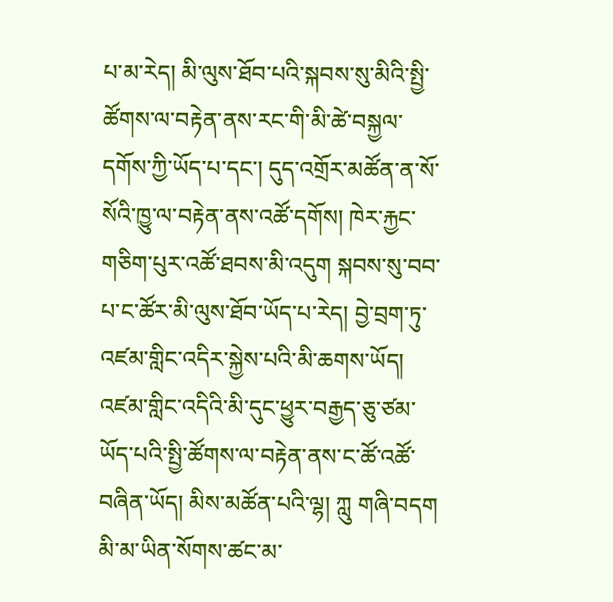པ་མ་རེད། མི་ལུས་ཐོབ་པའི་སྐབས་སུ་མིའི་སྤྱི་ཚོགས་ལ་བརྟེན་ནས་རང་གི་མི་ཚེ་བསྐྱལ་དགོས་ཀྱི་ཡོད་པ་དང་། དུད་འགྲོར་མཚོན་ན་སོ་སོའི་ཁྱུ་ལ་བརྟེན་ནས་འཚོ་དགོས། ཁེར་རྐྱང་གཅིག་པུར་འཚོ་ཐབས་མི་འདུག སྐབས་སུ་བབ་པ་ང་ཚོར་མི་ལུས་ཐོབ་ཡོད་པ་རེད། བྱེ་བྲག་ཏུ་འཛམ་གླིང་འདིར་སྐྱེས་པའི་མི་ཆགས་ཡོད། འཛམ་གླིང་འདིའི་མི་དུང་ཕྱུར་བརྒྱད་ཅུ་ཙམ་ཡོད་པའི་སྤྱི་ཚོགས་ལ་བརྟེན་ནས་ང་ཚོ་འཚོ་བཞིན་ཡོད། མིས་མཚོན་པའི་ལྷ། ཀླུ གཞི་བདག མི་མ་ཡིན་སོགས་ཚང་མ་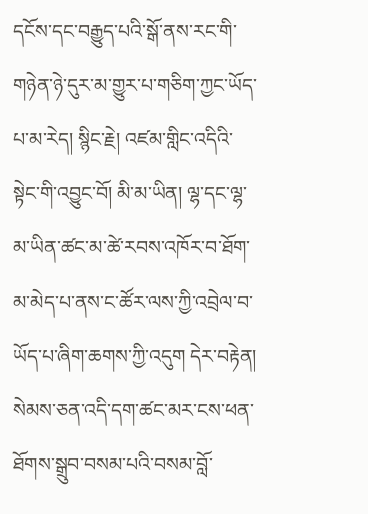དངོས་དང་བརྒྱུད་པའི་སྒོ་ནས་རང་གི་གཉེན་ཉེ་དུར་མ་གྱུར་པ་གཅིག་ཀྱང་ཡོད་པ་མ་རེད། སྙིང་རྗེ། འཛམ་གླིང་འདིའི་སྟེང་གི་འབྱུང་བོ། མི་མ་ཡིན། ལྷ་དང་ལྷ་མ་ཡིན་ཚང་མ་ཚེ་རབས་འཁོར་བ་ཐོག་མ་མེད་པ་ནས་ང་ཚོར་ལས་ཀྱི་འབྲེལ་བ་ཡོད་པ་ཞིག་ཆགས་ཀྱི་འདུག དེར་བརྟེན། སེམས་ཅན་འདི་དག་ཚང་མར་ངས་ཕན་ཐོགས་སྒྲུབ་བསམ་པའི་བསམ་བློ་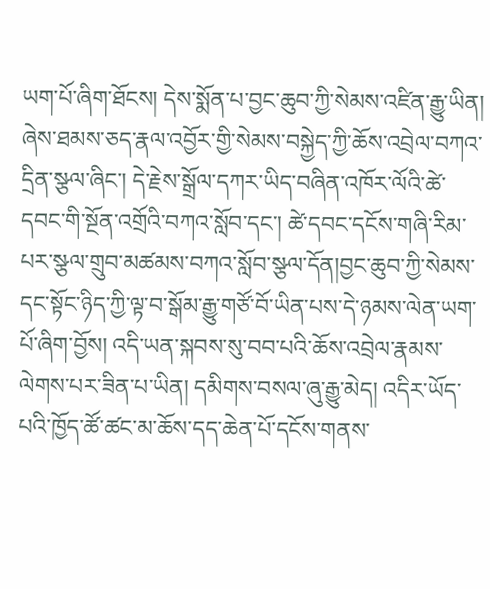ཡག་པོ་ཞིག་ཐོངས། དེས་སྨོན་པ་བྱང་ཆུབ་ཀྱི་སེམས་འཛིན་རྒྱུ་ཡིན། ཞེས་ཐམས་ཅད་རྣལ་འབྱོར་གྱི་སེམས་བསྐྱེད་ཀྱི་ཆོས་འབྲེལ་བཀའ་དྲིན་སྩལ་ཞིང་། དེ་རྗེས་སྒྲོལ་དཀར་ཡིད་བཞིན་འཁོར་ལོའི་ཚེ་དབང་གི་སྔོན་འགྲོའི་བཀའ་སློབ་དང་། ཚེ་དབང་དངོས་གཞི་རིམ་པར་སྩལ་གྲུབ་མཚམས་བཀའ་སློབ་སྩལ་དོན།བྱང་ཆུབ་ཀྱི་སེམས་དང་སྟོང་ཉིད་ཀྱི་ལྟ་བ་སྒོམ་རྒྱུ་གཙོ་བོ་ཡིན་པས་དེ་ཉམས་ལེན་ཡག་པོ་ཞིག་བྱོས། འདི་ཡན་སྐབས་སུ་བབ་པའི་ཆོས་འབྲེལ་རྣམས་ལེགས་པར་ཟིན་པ་ཡིན། དམིགས་བསལ་ཞུ་རྒྱུ་མེད། འདིར་ཡོད་པའི་ཁྱོད་ཚོ་ཚང་མ་ཆོས་དད་ཆེན་པོ་དངོས་གནས་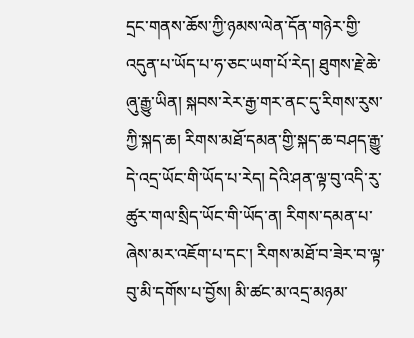དྲང་གནས་ཆོས་ཀྱི་ཉམས་ལེན་དོན་གཉེར་གྱི་འདུན་པ་ཡོད་པ་ཧ་ཅང་ཡག་པོ་རེད། ཐུགས་རྗེ་ཆེ་ཞུ་རྒྱུ་ཡིན། སྐབས་རེར་རྒྱ་གར་ནང་དུ་རིགས་རུས་ཀྱི་སྐད་ཆ། རིགས་མཐོ་དམན་གྱི་སྐད་ཆ་བཤད་རྒྱུ་དེ་འདྲ་ཡོང་གི་ཡོད་པ་རེད། དེའི་ཤན་ལྟ་བུ་འདི་རུ་ཚུར་གལ་སྲིད་ཡོང་གི་ཡོད་ན། རིགས་དམན་པ་ཞེས་མར་འཇོག་པ་དང་། རིགས་མཐོ་བ་ཟེར་བ་ལྟ་བུ་མི་དགོས་པ་བྱོས། མི་ཚང་མ་འདྲ་མཉམ་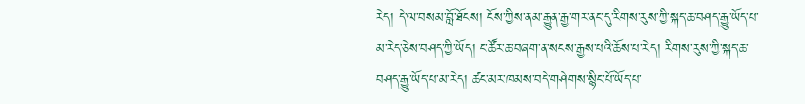རེད། དེ་ལ་བསམ་བློ་ཐོངས། ངོས་ཀྱིས་ནམ་རྒྱུན་རྒྱ་གར་ནང་དུ་རིགས་རུས་ཀྱི་སྐད་ཆ་བཤད་རྒྱུ་ཡོད་པ་མ་རེད་ཅེས་བཤད་ཀྱི་ཡོད། ང་ཚོར་ཆ་བཞག་ན་སངས་རྒྱས་པའི་ཆོས་པ་རེད། རིགས་རུས་ཀྱི་སྐད་ཆ་བཤད་རྒྱུ་ཡོད་པ་མ་རེད། ཚང་མར་ཁམས་བདེ་གཤེགས་སྙིང་པོ་ཡོད་པ་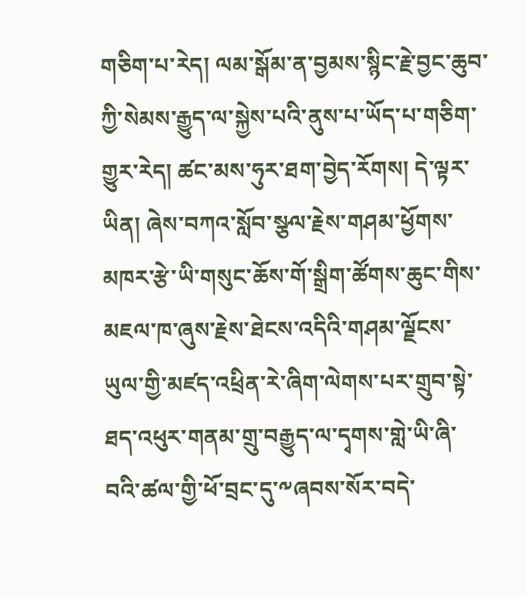གཅིག་པ་རེད། ལམ་སྒོམ་ན་བྱམས་སྙིང་རྗེ་བྱང་ཆུབ་ཀྱི་སེམས་རྒྱུད་ལ་སྐྱེས་པའི་ནུས་པ་ཡོད་པ་གཅིག་གྱུར་རེད། ཚང་མས་ཧུར་ཐག་བྱེད་རོགས། དེ་ལྟར་ཡིན། ཞེས་བཀའ་སློབ་སྩལ་རྗེས་གཤམ་ཕྱོགས་མཁར་རྩེ་ཡི་གསུང་ཆོས་གོ་སྒྲིག་ཚོགས་ཆུང་གིས་མཇལ་ཁ་ཞུས་རྗེས་ཐེངས་འདིའི་གཤམ་ལྗོངས་ཡུལ་གྱི་མཛད་འཕྲིན་རེ་ཞིག་ལེགས་པར་གྲུབ་སྟེ་ཐད་འཕུར་གནམ་གྲུ་བརྒྱུད་ལ་དྭགས་གླེ་ཡི་ཞི་བའི་ཚལ་གྱི་ཕོ་བྲང་དུ་༸ཞབས་སོར་བདེ་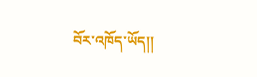བོར་འཁོད་ཡོད།།